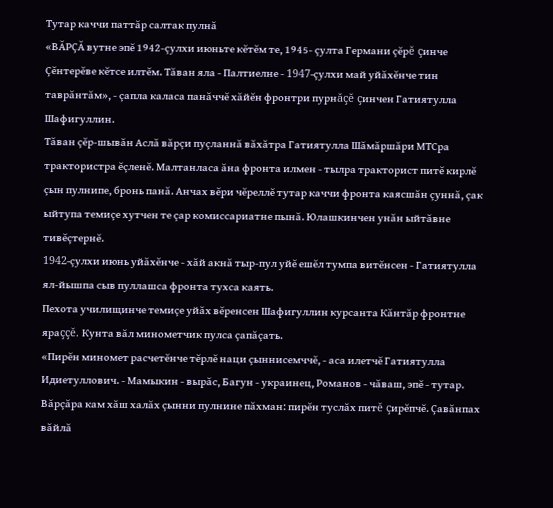Тутар каччи паттăр салтак пулнă
«ВĂРÇĂ вутне эпĕ 1942-çулхи июньте кĕтĕм те, 1945- çулта Германи çĕрĕ çинче Çĕнтерĕве кĕтсе илтĕм. Тăван яла - Палтиелне - 1947-çулхи май уйăхĕнче тин таврăнтăм», - çапла каласа панăччĕ хăйĕн фронтри пурнăçĕ çинчен Гатиятулла Шафигуллин.
Тăван çĕр-шывăн Аслă вăрçи пуçланнă вăхăтра Гатиятулла Шăмăршăри МТСра трактористра ĕçленĕ. Малтанласа ăна фронта илмен - тылра тракторист питĕ кирлĕ çын пулнипе, бронь панă. Анчах вĕри чĕреллĕ тутар каччи фронта каясшăн çуннă, çак ыйтупа темиçе хутчен те çар комиссариатне пынă. Юлашкинчен унăн ыйтăвне тивĕçтернĕ.
1942-çулхи июнь уйăхĕнче - хăй акнă тыр-пул уйĕ ешĕл тумпа витĕнсен - Гатиятулла ял-йышпа сыв пуллашса фронта тухса каять.
Пехота училищинче темиçе уйăх вĕренсен Шафигуллин курсанта Кăнтăр фронтне яраççĕ. Кунта вăл минометчик пулса çапăçать.
«Пирĕн миномет расчетĕнче тĕрлĕ наци çыннисемччĕ, - аса илетчĕ Гатиятулла Идиетуллович. - Мамыкин - вырăс, Багун - украинец, Романов - чăваш, эпĕ - тутар. Вăрçăра кам хăш халăх çынни пулнине пăхман: пирĕн туслăх питĕ çирĕпчĕ. Çавăнпах вăйлă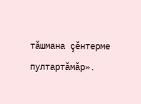тăшмана çĕнтерме пултартăмăр».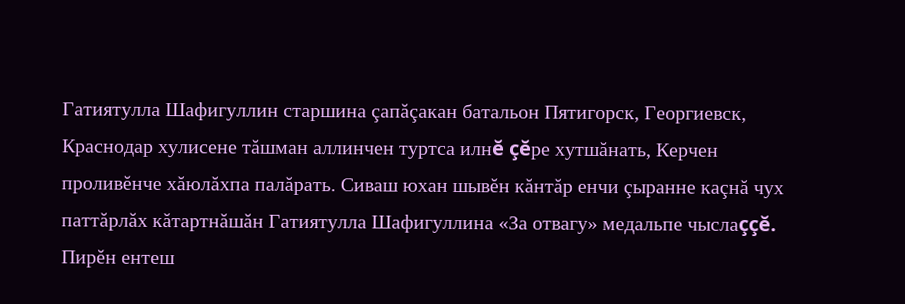Гатиятулла Шафигуллин старшина çапăçакан батальон Пятигорск, Георгиевск, Краснодар хулисене тăшман аллинчен туртса илнĕ çĕре хутшăнать, Керчен проливĕнче хăюлăхпа палăрать. Сиваш юхан шывĕн кăнтăр енчи çыранне каçнă чух паттăрлăх кăтартнăшăн Гатиятулла Шафигуллина «За отвагу» медальпе чыслаççĕ.
Пирĕн ентеш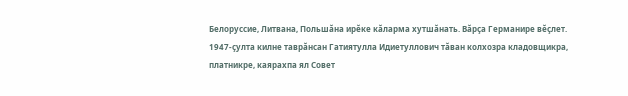Белоруссие, Литвана, Польшăна ирĕке кăларма хутшăнать. Вăрçа Германире вĕçлет.
1947-çулта килне таврăнсан Гатиятулла Идиетуллович тăван колхозра кладовщикра, платникре, каярахпа ял Совет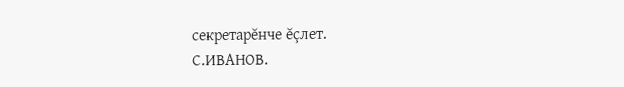секретарĕнче ĕçлет.
С.ИВАНОВ.